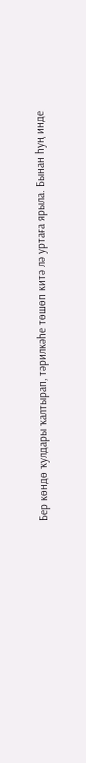Бер көндө ҡулдары ҡалтырап, тәрилкәһе төшөп китә лә уртаға ярыла. Бынан һуң инде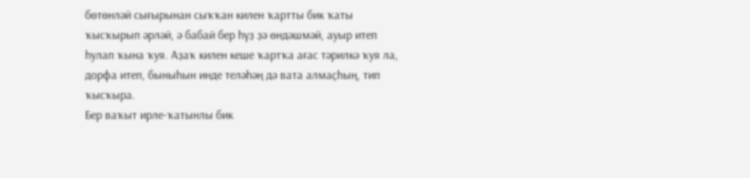бөтөнләй сығырынан сыҡҡан килен ҡартты бик ҡаты ҡысҡырып әрләй, ә бабай бер һүҙ ҙә өндәшмәй, ауыр итеп һулап ҡына ҡуя. Аҙаҡ килен кеше ҡартҡа ағас тәрилкә ҡуя ла, дорфа итеп, быныһын инде теләһәң дә вата алмаҫһың, тип ҡысҡыра.
Бер ваҡыт ирле-ҡатынлы бик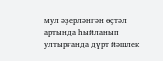мул әҙерләнгән өҫтәл артында һыйланып ултырғанда дүрт йәшлек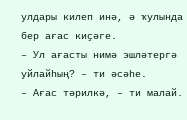улдары килеп инә, ә ҡулында бер ағас киҫәге.
– Ул ағасты нимә эшләтергә уйлайһың? – ти әсәһе.
– Ағас тәрилкә, – ти малай.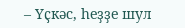– Үҫкәс, һеҙҙе шул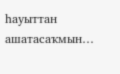һауыттан ашатасаҡмын…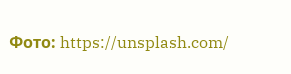Фото: https://unsplash.com/